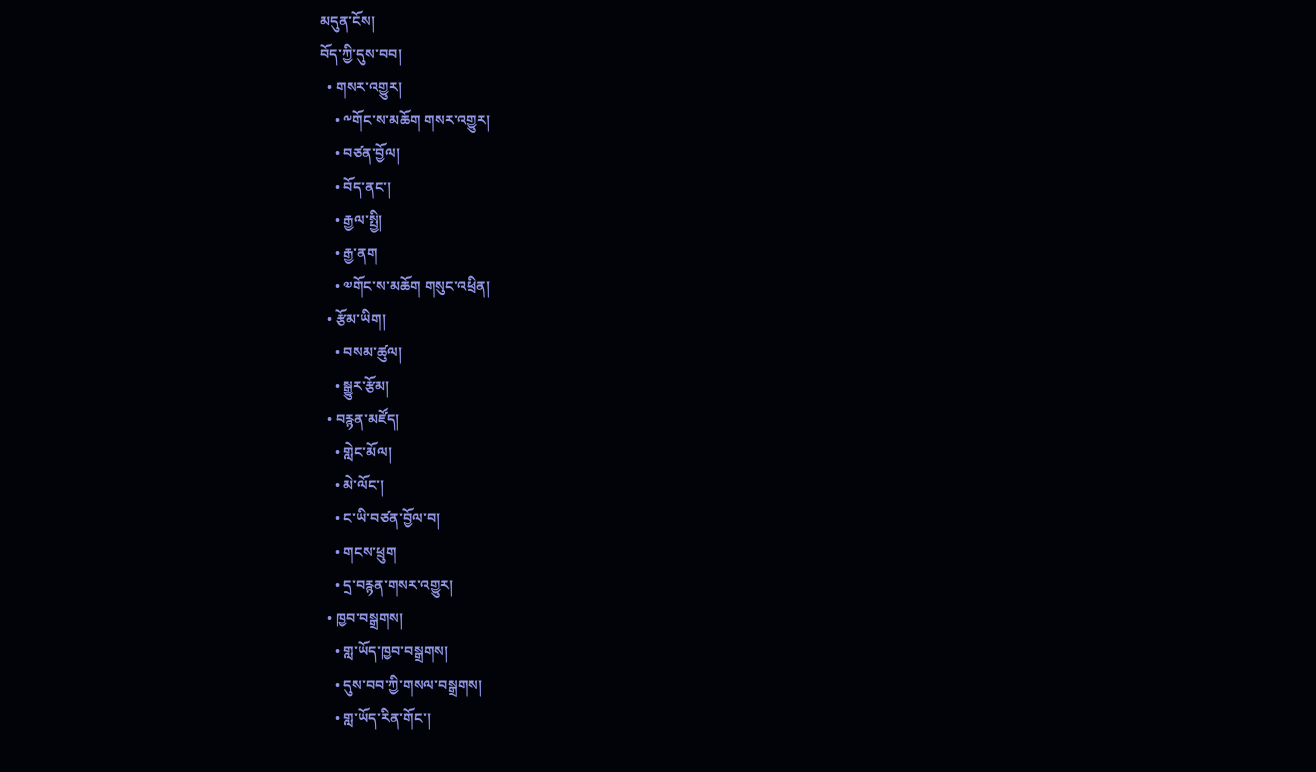མདུན་ངོས།
བོད་ཀྱི་དུས་བབ།
  • གསར་འགྱུར།
    • ༸གོང་ས་མཆོག གསར་འགྱུར།
    • བཙན་བྱོལ།
    • བོད་ནང་།
    • རྒྱལ་སྤྱི།
    • རྒྱ་ནག
    • ༧གོང་ས་མཆོག གསུང་འཕྲིན།
  • རྩོམ་ཡིག།
    • བསམ་ཚུལ།
    • སྒྱུར་རྩོམ།
  • བརྙན་མཛོད།
    • གླེང་མོལ།
    • མེ་ལོང་།
    • ང་ཡི་བཙན་བྱོལ་བ།
    • གངས་ཕྲུག
    • དྲ་བརྙན་གསར་འགྱུར།
  • ཁྱབ་བསྒྲགས།
    • གླ་ཡོད་ཁྱབ་བསྒྲགས།
    • དུས་བབ་ཀྱི་གསལ་བསྒྲགས།
    • གླ་ཡོད་རིན་གོང་།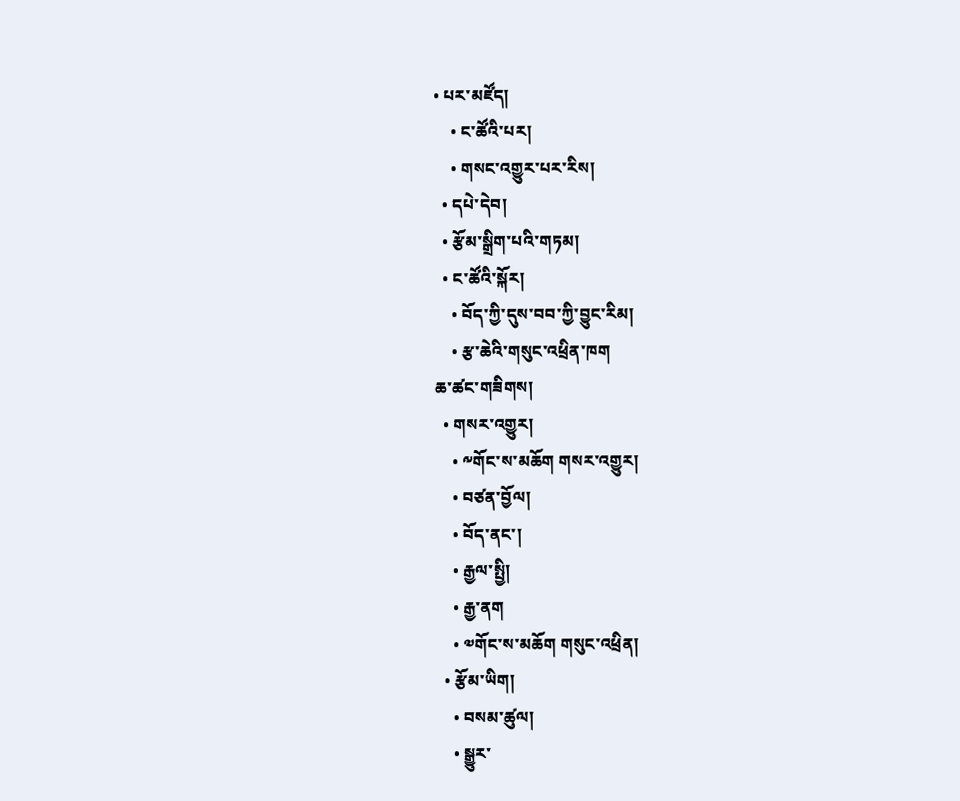• པར་མཛོད།
    • ང་ཚོའི་པར།
    • གསང་འགྱུར་པར་རིས།
  • དཔེ་དེབ།
  • རྩོམ་སྒྲིག་པའི་གཏམ།
  • ང་ཚོའི་སྐོར།
    • བོད་ཀྱི་དུས་བབ་ཀྱི་བྱུང་རིམ།
    • རྩ་ཆེའི་གསུང་འཕྲིན་ཁག
ཆ་ཚང་གཟིགས།
  • གསར་འགྱུར།
    • ༸གོང་ས་མཆོག གསར་འགྱུར།
    • བཙན་བྱོལ།
    • བོད་ནང་།
    • རྒྱལ་སྤྱི།
    • རྒྱ་ནག
    • ༧གོང་ས་མཆོག གསུང་འཕྲིན།
  • རྩོམ་ཡིག།
    • བསམ་ཚུལ།
    • སྒྱུར་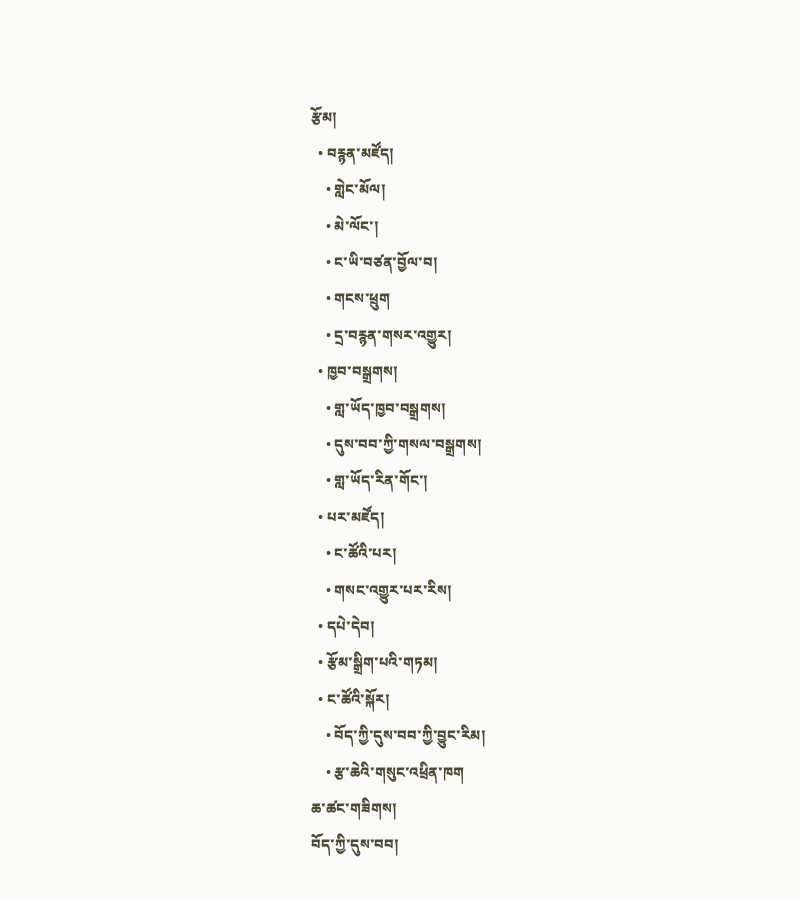རྩོམ།
  • བརྙན་མཛོད།
    • གླེང་མོལ།
    • མེ་ལོང་།
    • ང་ཡི་བཙན་བྱོལ་བ།
    • གངས་ཕྲུག
    • དྲ་བརྙན་གསར་འགྱུར།
  • ཁྱབ་བསྒྲགས།
    • གླ་ཡོད་ཁྱབ་བསྒྲགས།
    • དུས་བབ་ཀྱི་གསལ་བསྒྲགས།
    • གླ་ཡོད་རིན་གོང་།
  • པར་མཛོད།
    • ང་ཚོའི་པར།
    • གསང་འགྱུར་པར་རིས།
  • དཔེ་དེབ།
  • རྩོམ་སྒྲིག་པའི་གཏམ།
  • ང་ཚོའི་སྐོར།
    • བོད་ཀྱི་དུས་བབ་ཀྱི་བྱུང་རིམ།
    • རྩ་ཆེའི་གསུང་འཕྲིན་ཁག
ཆ་ཚང་གཟིགས།
བོད་ཀྱི་དུས་བབ།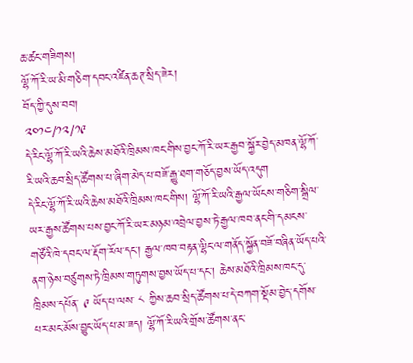ཆ་ཚང་གཟིགས།
ལྷོ་ཀོ་རི་ཡ་མི་གཅིག་དབང་འཛིན་ཆཊ་སྲིད་ཟེར།
བོད་ཀྱི་དུས་བབ།
༢༠༡༤/༡༢/༡༩
དེ་རིང་ལྷོ་ཀོ་རི་ཡའི་ཆེས་མཐོའི་ཁྲིམས་ཁང་གིས་བྱང་ཀོ་རི་ཡར་རྒྱབ་སྐྱོར་བྱེད་མཁན་ལྷོ་ཀོ་རི་ཡའི་ཆབ་སྲིད་ཚོགས་པ་ཞིག་མེད་པ་བཟོ་རྒྱུ་ཐག་གཅོད་བྱས་ཡོད་འདུག
དེ་རིང་ལྷོ་ཀོ་རི་ཡའི་ཆེས་མཐོའི་ཁྲིམས་ཁང་གིས། ལྷོ་ཀོ་རི་ཡའི་རྒྱལ་ཡོངས་གཅིག་སྒྲིལ་ཡར་རྒྱས་ཚོགས་པས་བྱང་ཀོ་རི་ཡར་མཉམ་འབྲེལ་བྱས་ཏེ་རྒྱལ་ཁབ་ནང་གི་དམངས་གཙོའི་ཁེ་དབང་ལ་རྡོག་རོལ་དང་། རྒྱལ་ཁབ་བརྟན་ལྷིང་ལ་གནོད་སྐྱོན་བཟོ་བཞིན་ཡོད་པའི་ནག་ཉེས་བཙུགས་ཏེ་ཁྲིམས་གཏུགས་བྱས་ཡོད་པ་དང་། ཆེས་མཐོའི་ཁྲིམས་ཁང་དུ་ཁྲིམས་དཔོན་ ༩ ཡོད་པ་ལས་ ༨ ཀྱིས་ཆབ་སྲིད་ཚོགས་པ་དེ་བཀག་སྡོམ་བྱེད་དགོས་པར་མང་མོས་བྱུང་ཡོད་པ་མ་ཟད། ལྷོ་ཀོ་རི་ཡའི་གྲོས་ཚོགས་ནང་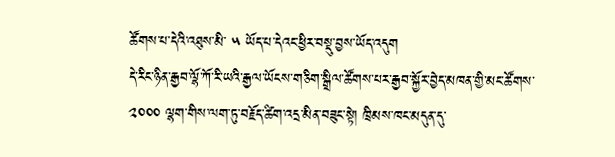ཚོགས་པ་དེའི་འཐུས་མི་ ༥ ཡོད་པ་དེའང་ཕྱིར་བསྡུ་བྱས་ཡོད་འདུག
དེ་རིང་ཉིན་རྒྱབ་ལྷོ་ཀོ་རི་ཡའི་རྒྱལ་ཡོངས་གཅིག་སྒྲིལ་ཚོགས་པར་རྒྱབ་སྐྱོར་བྱེད་མཁན་གྱི་མང་ཚོགས་ ༢༠༠༠ ལྷག་གིས་ལག་ཏུ་བརྗོད་ཚིག་འདྲ་མིན་བཟུང་སྟེ། ཁྲིམས་ཁང་མདུན་དུ་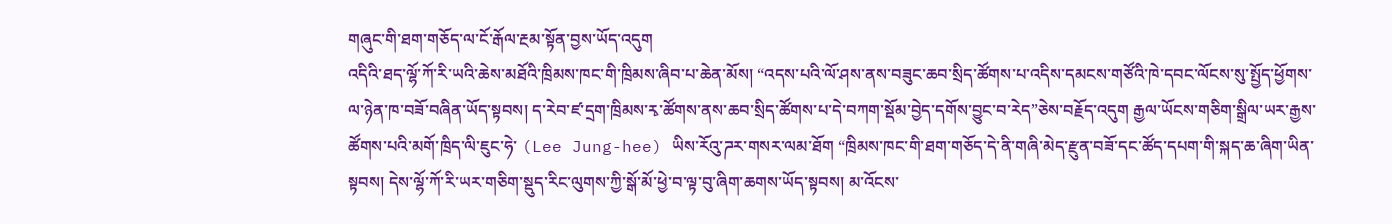གཞུང་གི་ཐག་གཅོད་ལ་ངོ་རྒོལ་རྔམ་སྟོན་བྱས་ཡོད་འདུག
འདིའི་ཐད་ལྷོ་ཀོ་རི་ཡའི་ཆེས་མཐོའི་ཁྲིམས་ཁང་གི་ཁྲིམས་ཞིབ་པ་ཆེན་མོས། “འདས་པའི་ལོ་ཤས་ནས་བཟུང་ཆབ་སྲིད་ཚོགས་པ་འདིས་དམངས་གཙོའི་ཁེ་དབང་ལོངས་སུ་སྤྱོད་ཕྱོགས་ལ་ཉེན་ཁ་བཟོ་བཞིན་ཡོད་སྟབས། ད་རེབ་ཛ་དྲག་ཁྲིམས་རྭ་ཚོགས་ནས་ཆབ་སྲིད་ཚོགས་པ་དེ་བཀག་སྡོམ་བྱེད་དགོས་བྱུང་བ་རེད”ཅེས་བརྗོད་འདུག རྒྱལ་ཡོངས་གཅིག་སྒྲིལ་ཡར་རྒྱས་ཚོགས་པའི་མགོ་ཁྲིད་ལི་ཇུང་ཧེ་ (Lee Jung-hee) ཡིས་རོའུ་ཌར་གསར་ལམ་ཐོག “ཁྲིམས་ཁང་གི་ཐག་གཅོད་དེ་ནི་གཞི་མེད་རྫུན་བཟོ་དང་ཚོད་དཔག་གི་སྐད་ཆ་ཞིག་ཡིན་སྟབས། དེས་ལྷོ་ཀོ་རི་ཡར་གཅིག་སྡུད་རིང་ལུགས་ཀྱི་སྒོ་མོ་ཕྱེ་བ་ལྟ་བུ་ཞིག་ཆགས་ཡོད་སྟབས། མ་འོངས་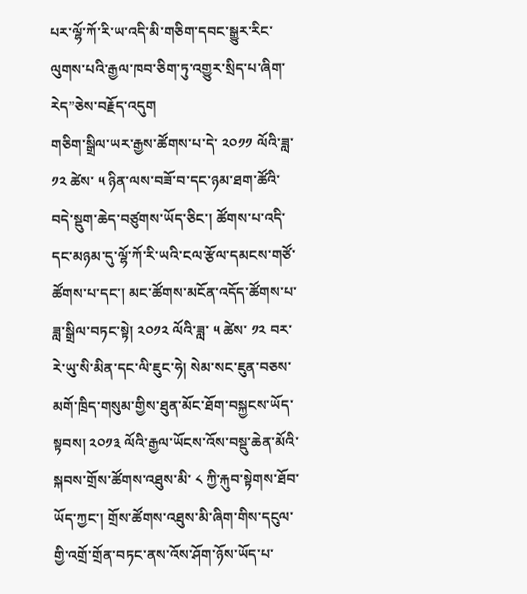པར་ལྷོ་ཀོ་རི་ཡ་འདི་མི་གཅིག་དབང་སྒྱུར་རིང་ལུགས་པའི་རྒྱལ་ཁབ་ཅིག་ཏུ་འགྱུར་སྲིད་པ་ཞིག་རེད”ཅེས་བརྗོད་འདུག
གཅིག་སྒྲིལ་ཡར་རྒྱས་ཚོགས་པ་དེ་ ༢༠༡༡ ལོའི་ཟླ་ ༡༢ ཚེས་ ༥ ཉིན་ལས་བཟོ་བ་དང་ཉམ་ཐག་ཚོའི་བདེ་སྡུག་ཆེད་བཙུགས་ཡོད་ཅིང་། ཚོགས་པ་འདི་དང་མཉམ་དུ་ལྷོ་ཀོ་རི་ཡའི་ངལ་རྩོལ་དམངས་གཙོ་ཚོགས་པ་དང་། མང་ཚོགས་མངོན་འདོད་ཚོགས་པ་ཟླ་སྒྲིལ་བཏང་སྟེ། ༢༠༡༢ ལོའི་ཟླ་ ༥ ཚེས་ ༡༢ བར་རེ་ཡུ་སི་མིན་དང་ལི་ཇུང་ཧེ། སེམ་སང་ཇུན་བཅས་མགོ་ཁྲིད་གསུམ་གྱིས་ཐུན་མོང་ཐོག་བསྐྱངས་ཡོད་སྟབས། ༢༠༡༣ ལོའི་རྒྱལ་ཡོངས་འོས་བསྡུ་ཆེན་མོའི་སྐབས་གྲོས་ཚོགས་འཐུས་མི་ ༨ ཀྱི་རྐུབ་སྟེགས་ཐོབ་ཡོད་ཀྱང་། གྲོས་ཚོགས་འཐུས་མི་ཞིག་གིས་དངུལ་གྱི་འགྲོ་གྲོན་བཏང་ནས་འོས་ཤོག་ཉོས་ཡོད་པ་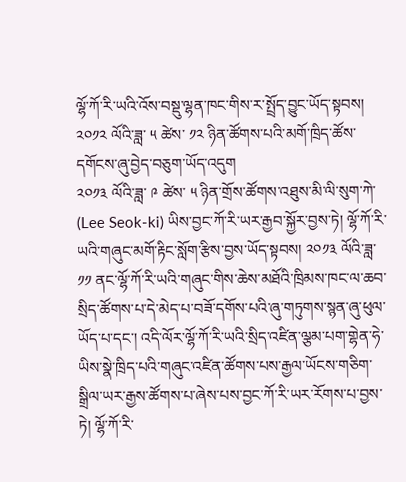ལྷོ་ཀོ་རི་ཡའི་འོས་བསྡུ་ལྷན་ཁང་གིས་ར་སྤྲོད་བྱུང་ཡོད་སྟབས། ༢༠༡༢ ལོའི་ཟླ་ ༥ ཚེས་ ༡༢ ཉིན་ཚོགས་པའི་མགོ་ཁྲིད་ཚོས་དགོངས་ཞུ་བྱེད་བཅུག་ཡོད་འདུག
༢༠༡༣ ལོའི་ཟླ་ ༩ ཚེས་ ༥ ཉིན་གྲོས་ཚོགས་འཐུས་མི་ལི་སུག་ཀེ་ (Lee Seok-ki) ཡིས་བྱང་ཀོ་རི་ཡར་རྒྱབ་སྐྱོར་བྱས་ཏེ། ལྷོ་ཀོ་རི་ཡའི་གཞུང་མགོ་རྟིང་སློག་རྩིས་བྱས་ཡོད་སྟབས། ༢༠༡༣ ལོའི་ཟླ་ ༡༡ ནང་ལྷོ་ཀོ་རི་ཡའི་གཞུང་གིས་ཆེས་མཐོའི་ཁྲིམས་ཁང་ལ་ཆབ་སྲིད་ཚོགས་པ་དེ་མེད་པ་བཟོ་དགོས་པའི་ཞུ་གཏུགས་སྙན་ཞུ་ཕུལ་ཡོད་པ་དང་། འདི་ལོར་ལྷོ་ཀོ་རི་ཡའི་སྲིད་འཛིན་ལྕམ་པག་གྷེན་ཧེ་ཡིས་སྣེ་ཁྲིད་པའི་གཞུང་འཛིན་ཚོགས་པས་རྒྱལ་ཡོངས་གཅིག་སྒྲིལ་ཡར་རྒྱས་ཚོགས་པ་ཞེས་པས་བྱང་ཀོ་རི་ཡར་རོགས་པ་བྱས་ཏེ། ལྷོ་ཀོ་རི་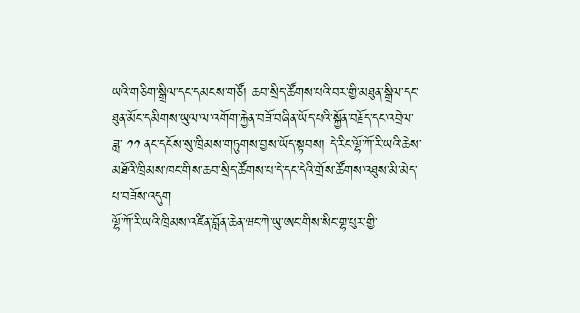ཡའི་གཅིག་སྒྲིལ་དང་དམངས་གཙོ། ཆབ་སྲིད་ཚོགས་པའི་བར་གྱི་མཐུན་སྒྲིལ་དང་ཐུན་མོང་དམིགས་ཡུལ་ལ་འགོག་རྐྱེན་བཟོ་བཞིན་ཡོད་པའི་སྐྱོན་བརྗོད་དང་འབྲེལ་ཟླ་ ༡༡ ནང་དངོས་སུ་ཁྲིམས་གཏུགས་བྱས་ཡོད་སྟབས། དེ་རིང་ལྷོ་ཀོ་རི་ཡའི་ཆེས་མཐོའི་ཁྲིམས་ཁང་གིས་ཆབ་སྲིད་ཚོགས་པ་དེ་དང་དེའི་གྲོས་ཚོགས་འཐུས་མི་མེད་པ་བཟོས་འདུག
ལྷོ་ཀོ་རི་ཡའི་ཁྲིམས་འཛིན་བློན་ཆེན་ཝང་ཀེ་ཡུ་ཨང་གིས་སིང་གྷ་པུར་གྱི་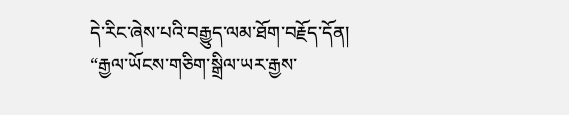དེ་རིང་ཞེས་པའི་བརྒྱུད་ལམ་ཐོག་བརྗོད་དོན། “རྒྱལ་ཡོངས་གཅིག་སྒྲིལ་ཡར་རྒྱས་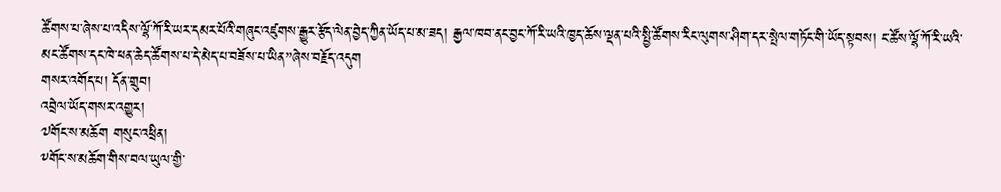ཚོགས་པ་ཞེས་པ་འདིས་ལྷོ་ཀོ་རི་ཡར་དམར་པོའི་གཞུང་འཛུགས་རྒྱུར་རྩོད་ལེན་བྱེད་ཀྱིན་ཡོད་པ་མ་ཟད། རྒྱལ་ཁབ་ནང་བྱང་ཀོ་རི་ཡའི་ཁྱད་ཆོས་ལྡན་པའི་སྤྱི་ཚོགས་རིང་ལུགས་ཤིག་དར་སྤེལ་གཏོང་གི་ཡོད་སྟབས། ང་ཚོས་ལྷོ་ཀོ་རི་ཡའི་མང་ཚོགས་དང་ཁེ་ཕན་ཆེད་ཚོགས་པ་དེ་མེད་པ་བཟོས་པ་ཡིན”ཞེས་བརྗོད་འདུག
གསར་འགོད་པ། དོན་གྲུབ།
འབྲེལ་ཡོད་གསར་འགྱུར།
༧གོང་ས་མཆོག གསུང་འཕྲིན།
༸གོང་ས་མཆོག་གིས་བལ་ཡུལ་གྱི་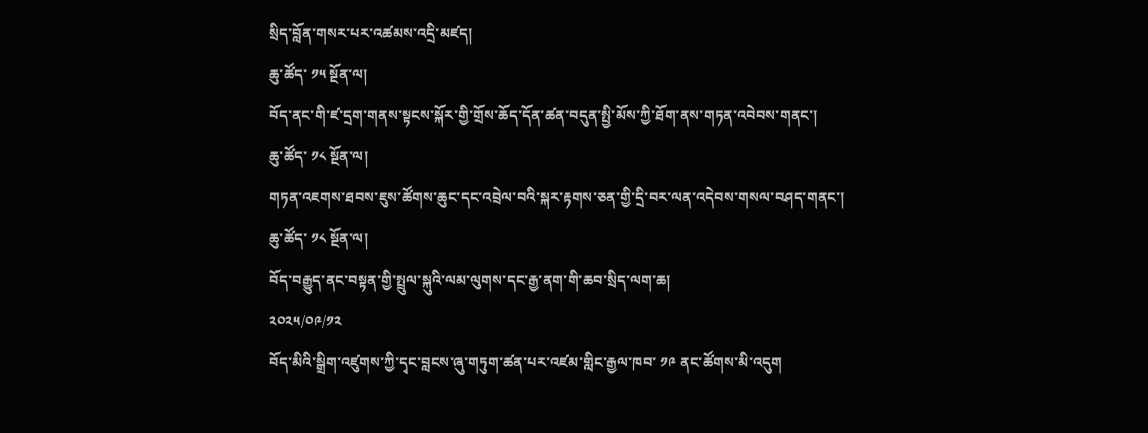སྲིད་བློན་གསར་པར་འཚམས་འདྲི་མཛད།
ཆུ་ཚོད་ ༡༥ སྔོན་ལ།
བོད་ནང་གི་ཛ་དྲག་གནས་སྟངས་སྐོར་གྱི་གྲོས་ཆོད་དོན་ཚན་བདུན་སྤྱི་མོས་ཀྱི་ཐོག་ནས་གཏན་འབེབས་གནང་།
ཆུ་ཚོད་ ༡༨ སྔོན་ལ།
གཏན་འཇགས་ཐབས་ཇུས་ཚོགས་ཆུང་དང་འབྲེལ་བའི་སྐར་རྟགས་ཅན་གྱི་དྲི་བར་ལན་འདེབས་གསལ་བཤད་གནང་།
ཆུ་ཚོད་ ༡༨ སྔོན་ལ།
བོད་བརྒྱུད་ནང་བསྟན་གྱི་སྤྲུལ་སྐུའི་ལམ་ལུགས་དང་རྒྱ་ནག་གི་ཆབ་སྲིད་ལག་ཆ།
༢༠༢༥/༠༩/༡༢
བོད་མིའི་སྒྲིག་འཛུགས་ཀྱི་དྭང་བླངས་ཞུ་གཏུག་ཚན་པར་འཛམ་གླིང་རྒྱལ་ཁབ་ ༡༩ ནང་ཚོགས་མི་འདུག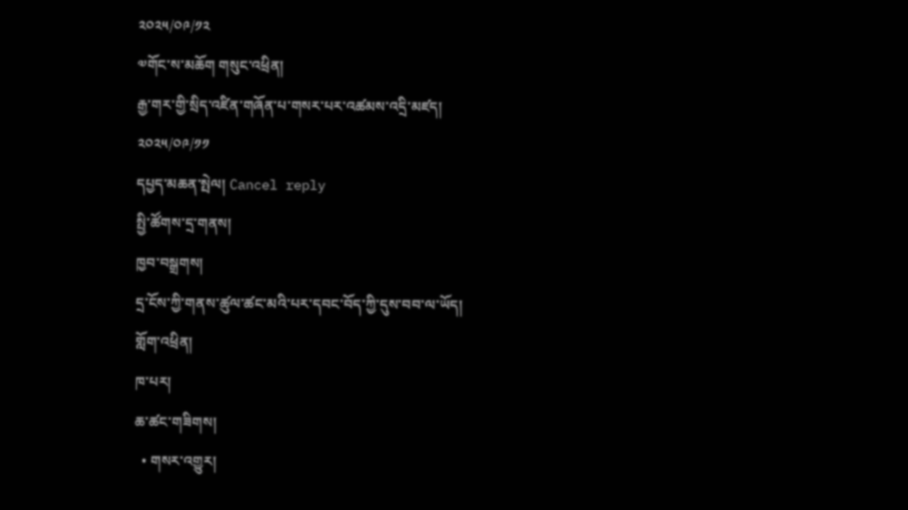༢༠༢༥/༠༩/༡༢
༧གོང་ས་མཆོག གསུང་འཕྲིན།
རྒྱ་གར་གྱི་སྲིད་འཛིན་གཞོན་པ་གསར་པར་འཚམས་འདྲི་མཛད།
༢༠༢༥/༠༩/༡༡
དཔྱད་མཆན་སྤེལ། Cancel reply
སྤྱི་ཚོགས་དྲ་གནས།
ཁྱབ་བསྒྲགས།
དྲ་ངོས་ཀྱི་གནས་ཚུལ་ཚང་མའི་པར་དབང་བོད་ཀྱི་དུས་བབ་ལ་ཡོད།
གློག་འཕྲིན།
ཁ་པར།
ཆ་ཚང་གཟིགས།
  • གསར་འགྱུར།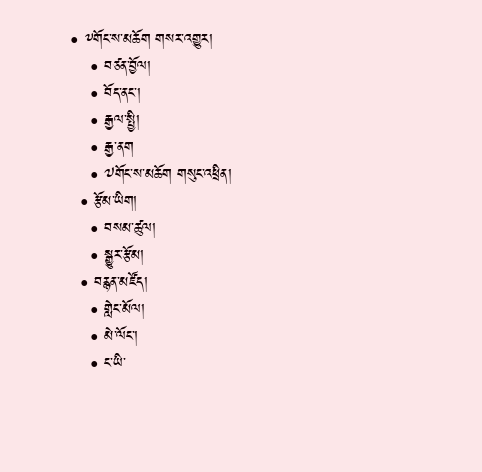• ༸གོང་ས་མཆོག གསར་འགྱུར།
    • བཙན་བྱོལ།
    • བོད་ནང་།
    • རྒྱལ་སྤྱི།
    • རྒྱ་ནག
    • ༧གོང་ས་མཆོག གསུང་འཕྲིན།
  • རྩོམ་ཡིག།
    • བསམ་ཚུལ།
    • སྒྱུར་རྩོམ།
  • བརྙན་མཛོད།
    • གླེང་མོལ།
    • མེ་ལོང་།
    • ང་ཡི་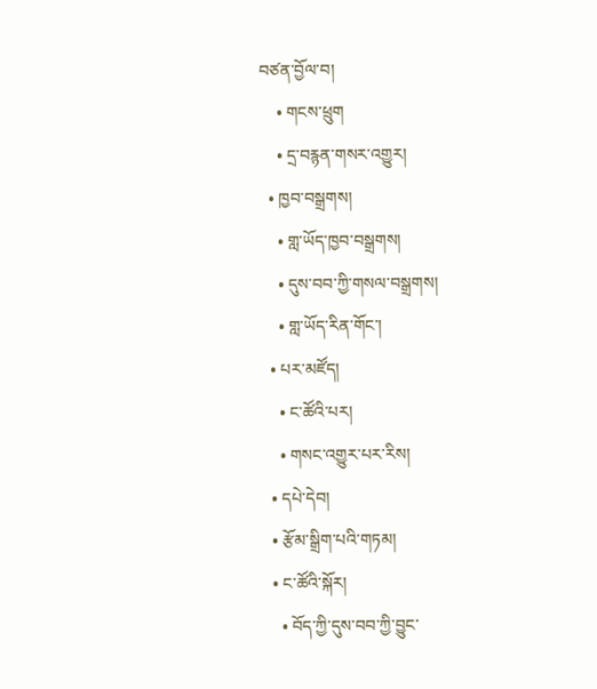བཙན་བྱོལ་བ།
    • གངས་ཕྲུག
    • དྲ་བརྙན་གསར་འགྱུར།
  • ཁྱབ་བསྒྲགས།
    • གླ་ཡོད་ཁྱབ་བསྒྲགས།
    • དུས་བབ་ཀྱི་གསལ་བསྒྲགས།
    • གླ་ཡོད་རིན་གོང་།
  • པར་མཛོད།
    • ང་ཚོའི་པར།
    • གསང་འགྱུར་པར་རིས།
  • དཔེ་དེབ།
  • རྩོམ་སྒྲིག་པའི་གཏམ།
  • ང་ཚོའི་སྐོར།
    • བོད་ཀྱི་དུས་བབ་ཀྱི་བྱུང་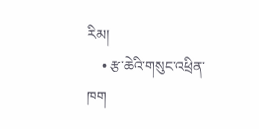རིམ།
    • རྩ་ཆེའི་གསུང་འཕྲིན་ཁག